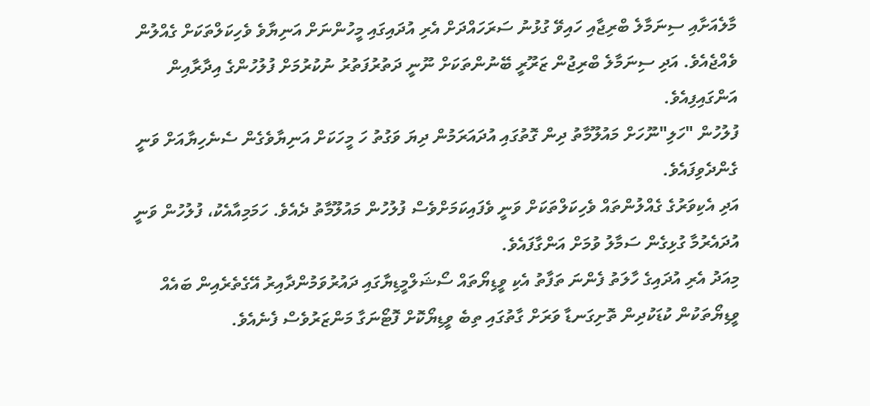މާލެއަށާއި ސިނަމާލެ ބްރިޖާއި ހައިވޭ ގުޅުނު ސަރަހައްދަށް އެރި އުދައިގައި މީހުންނަށް އަނިޔާވެ ވެހިކަލްތަކަށް ގެއްލުން ވެއްޖެއެވެ. އަދި ސިނަމާލެ ބްރިޖުން ޒަރޫރީ ބޭނުންތަކަށް ނޫނީ ދަތުރުފަތުރު ނުކުރުމަށް ފުލުހުންގެ އިދާރާއިން އަންގައިފިއެވެ.
ފުލުހުން "ހަލި"ނޫހަށް މައުލޫމާތު ދިން ގޮތުގައި އުދައަރަމުން ދިޔަ ވަގުތު ހަ މީހަކަށް އަނިޔާވެގެން ސެނެހިޔާއަށް ވަނީ ގެންދެވިފައެވެ.
އަދި އެކިވަރުގެ ގެއްލުންތައް ވެހިކަލްތަކަށް ވަނީ ވެފައިކަމަށްވެސް ފުލުހުން މައުލޫމާތު ދެއެވެ. ހަމަމިއާއެކު، ފުލުހުން ވަނީ އުދައެރުމާ ގުޅިގެން ސަމާލު ވުމަށް އަންގާފައެވެ.
މިއަދު އެރި އުދައިގެ ހާލަތު ފެންނަ ތަފާތު އެކި ވީޑިޔޯތައް ސޯޝަލްމީޑިޔާގައި ދައުރުވަމުންދާއިރު އޭގެތެރެއިން ބައެއް ވީޑިޔޯތަކުން ކުޑަކުދިން ތޮށިގަނޑާ ވަރަށް ގާތުގައި ތިބެ ވީޑިޔޯކޮށް ފޮޓޯނަގާ މަންޒަރުވެސް ފެނެއެވެ.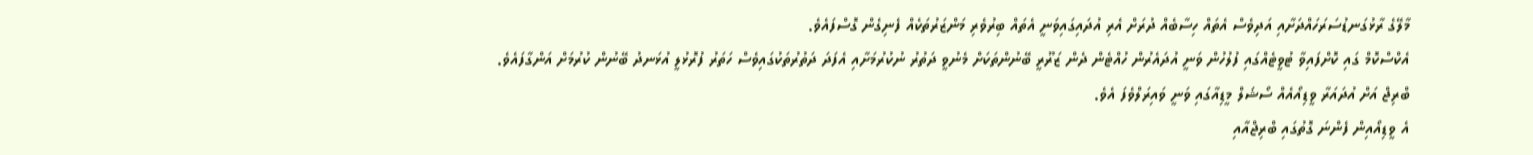މާލޭގެ ރާޅުގަނޑުސަރަހައްދަށާއި އަދިވެސް އެތައް ހިސާބެއް ދުރަށް އެރި އުދައިގައިވަނީ އެތައް ބިރުވެރި މަންޒަރުތަކެއް ފެނިގެން ގޮސްފައެވެ.
އެކްސްކޮމް ގައި ކޮށްފައިވާ ޓުވީޓެއްގައި ފުލުހުން ވަނީ އުދައެރުން ހުއްޓެން ދެން ޒަރޫރީ ބޭނުންތަކަށް މެނުވީ ދަތުރު ނުކުރުމަށާއި އެފަދަ ދަތުރުތަކުގައިވެސް ހަތަރު ފުރޮޅުލީ އުޅަނދު ބޭނުން ކުރުމަށް އަންގާފައެވެ.
ބްރިޖް އަށް އުދައަރާ ވީޑިއޯއެއް ސޯޝަލް މީޑިއާގައި ވަނީ ވައިރަލްވެފަ އެވެ.
އެ ވީޑިއޯއިން ފެންނަ ގޮތުގައި ބްރިޖްއާއި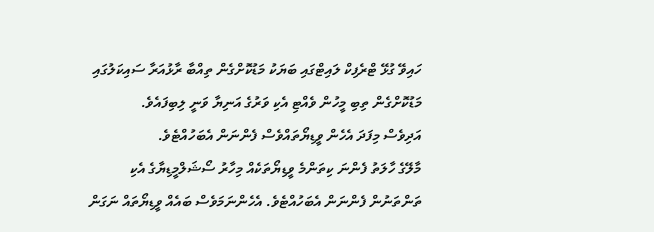ހައިވޭ ގުޅޭ ޓްރެފިކް ލައިޓްގައި ބަޔަކު މަޑުކޮށްގެން ތިއްބާ ރާޅުއަރާ ސައިކަލުގައި މަޑުކޮށްގެން ތިބި މީހުން ވެއްޓި އެކި ވަރުގެ އަނިޔާ ވަނީ ލިބިފައެވެ.
އަދިވެސް މިފަދަ އެހެން ވީޑިޔޯތައްވެސް ފެންނަން އެބަހުއްޓެވެ.
މާލޭގެ ހާލަތު ފެންނަ ކިތަންމެ ވީޑިޔޯތަކެއް މިހާރު ސޯޝަލްމީޑިޔާގެ އެކި ތަންތަނުން ފެންނަން އެބަހުއްޓެވެ. އެހެންނަމަވެސް ބައެއް ވީޑިޔޯތައް ނަގަން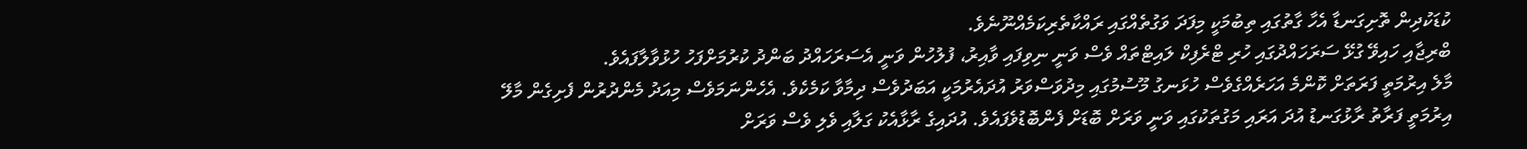ކުޑަކުދިން ތޮށިގަނޑާ އެހާ ގާތުގައި ތިބުމަކީ މިފަދަ ވަގުތެއްގައި ރައްކާތެރިކަމެއްނޫނެވެ.
ބްރިޖާއި ހައިވޭ ގުޅޭ ސަރަހައްދުގައި ހުރި ޓްރެފިކް ލައިޓްތައް ވެސް ވަނީ ނިވިފައި ވާއިރު، ފުލުހުން ވަނީ އެސަރަހައްދު ބަންދު ކުރުމަށްފަހު ހުޅުވާލާފައެވެ.
މާލެ އިރުމަތީ ފަރަތަށް ކޮންމެ އަހަރެއްގެވެސް ހުޅަނގު މޫސުމުގައި މިދުވަސްވަރު އުދައެރުމަކީ އަބަދުވެސް ދިމާވާ ކަމެކެވެ. އެހެންނަމަވެސް މިއަދު މެންދުރުން ފެށިގެން މާލޭ އިރުމަތީ ފަރާތު ރާޅުގަނޑު އުދަ އަރައި މަގުތަކުގައި ވަނީ ވަރަށް ބޮޑަށް ފެންބޮޑުވެފައެވެ. އުދައިގެ ރާޅާއެކު ގަލާއި ވެލި ވެސް ވަރަށް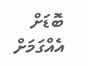ބޮޑަށް އެއްގަމަށް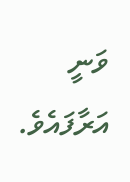ވަނީ އަރާފައެވެ.